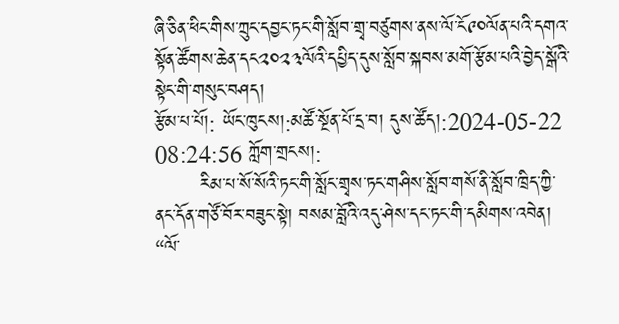ཞི་ཅིན་ཕིང་གིས་ཀྲུང་དབྱང་ཏང་གི་སློབ་གྲྭ་བཙུགས་ནས་ལོ་ངོ༩༠ལོན་པའི་དགའ་སྟོན་ཚོགས་ཆེན་དང༢༠༢༣ལོའི་དཔྱིད་དུས་སློབ་སྐབས་མགོ་རྩོམ་པའི་བྱེད་སྒོའི་སྟེང་གི་གསུང་བཤད།
རྩོམ་པ་པོ།: ཡོང་ཁུངས།:མཚོ་སྔོན་པོ་དྲ་བ། དུས་ཚོད།:2024-05-22 08:24:56 ཀློག་གྲངས།:
       རིམ་པ་སོ་སོའི་ཏང་གི་སློང་གྲྭས་ཏང་གཤིས་སློབ་གསོ་ནི་སློབ་ཁྲིད་ཀྱི་ནང་དོན་གཙོ་བོར་བཟུང་སྟེ། བསམ་བློའི་འདུ་ཤེས་དང་ཏང་གི་དམིགས་འབེན། “ལོ་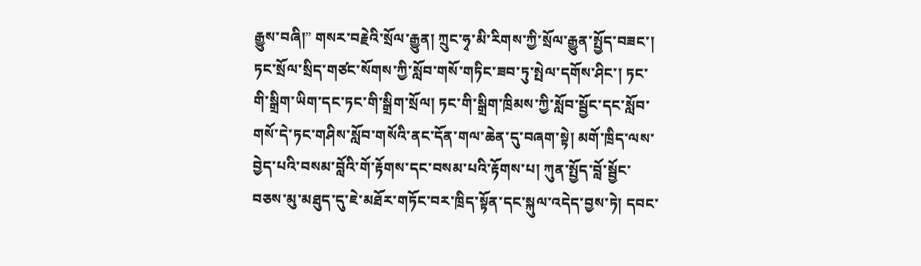རྒྱུས་བཞི།” གསར་བརྗེའི་སྲོལ་རྒྱུན། ཀྲུང་ཧྭ་མི་རིགས་ཀྱི་སྲོལ་རྒྱུན་སྤྱོད་བཟང་། ཏང་སྲོལ་སྲིད་གཙང་སོགས་ཀྱི་སློབ་གསོ་གཏིང་ཟབ་ཏུ་སྤེལ་དགོས་ཤིང་། ཏང་གི་སྒྲིག་ཡིག་དང་ཏང་གི་སྒྲིག་སྲོལ། ཏང་གི་སྒྲིག་ཁྲིམས་ཀྱི་སློབ་སྦྱོང་དང་སློབ་གསོ་དེ་ཏང་གཤིས་སློབ་གསོའི་ནང་དོན་གལ་ཆེན་དུ་བཞག་སྟེ། མགོ་ཁྲིད་ལས་བྱེད་པའི་བསམ་བློའི་གོ་རྟོགས་དང་བསམ་པའི་རྟོགས་པ། ཀུན་སྤྱོད་བློ་སྦྱོང་བཅས་མུ་མཐུད་དུ་ཇེ་མཐོར་གཏོང་བར་ཁྲིད་སྟོན་དང་སྐུལ་འདེད་བྱས་ཏེ། དབང་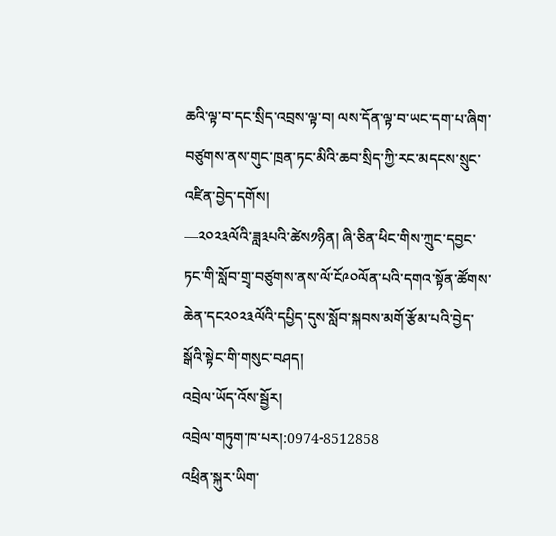ཆའི་ལྟ་བ་དང་སྲིད་འབྲས་ལྟ་བ། ལས་དོན་ལྟ་བ་ཡང་དག་པ་ཞིག་བཙུགས་ནས་གུང་ཁྲན་ཏང་མིའི་ཆབ་སྲིད་ཀྱི་རང་མདངས་སྲུང་འཛིན་བྱེད་དགོས།
—༢༠༢༣ལོའི་ཟླ༣པའི་ཚེས༡ཉིན། ཞི་ཅིན་ཕིང་གིས་ཀྲུང་དབྱང་ཏང་གི་སློབ་གྲྭ་བཙུགས་ནས་ལོ་ངོ༩༠ལོན་པའི་དགའ་སྟོན་ཚོགས་ཆེན་དང༢༠༢༣ལོའི་དཔྱིད་དུས་སློབ་སྐབས་མགོ་རྩོམ་པའི་བྱེད་སྒོའི་སྟེང་གི་གསུང་བཤད།
འབྲེལ་ཡོད་འོས་སྦྱོར།
འབྲེལ་གཏུག་ཁ་པར།:0974-8512858
འཕྲིན་སྐུར་ཡིག་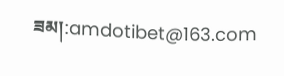ཟམ།:amdotibet@163.com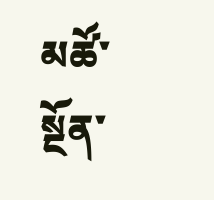མཚོ་སྔོན་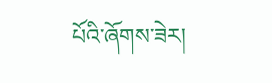པོའི་ཞོགས་ཟེར།